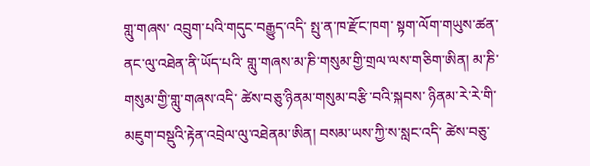གླུ་གཞས་ འབྲུག་པའི་གདུང་བརྒྱུད་འདི་ སྤུ་ན་ཁ་རྫོང་ཁག་ སྟག་ལོག་གཡུས་ཚན་ནང་ལུ་འཐེན་ནི་ཡོད་པའི་ གླུ་གཞས་མ་ཎི་གསུམ་གྱི་གྲལ་ལས་གཅིག་ཨིན། མ་ཎི་གསུམ་གྱི་གླུ་གཞས་འདི་ ཚེས་བཅུ་ཉིནམ་གསུམ་བརྩི་བའི་སྐབས་ ཉིནམ་རེ་རེ་གི་མཇུག་བསྡུའི་རྟེན་འབྲེལ་ལུ་འཐེནམ་ཨིན། བསམ་ཡས་ཀྱི་ས་སླང་འདི་ ཚེས་བཅུ་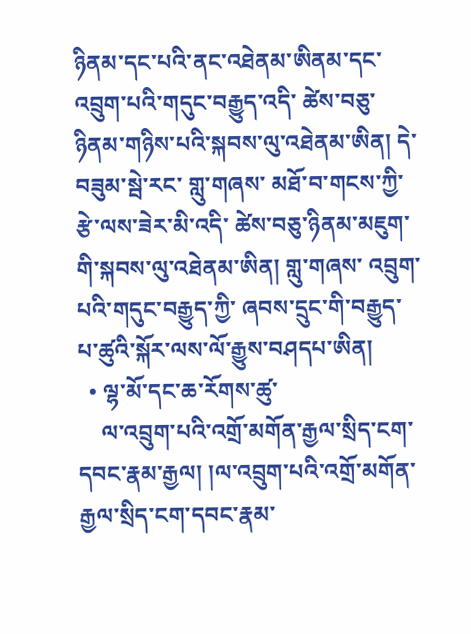ཉིནམ་དང་པའི་ནང་འཐེནམ་ཨིནམ་དང་ འབྲུག་པའི་གདུང་བརྒྱུད་འདི་ ཚེས་བཅུ་ཉིནམ་གཉིས་པའི་སྐབས་ལུ་འཐེནམ་ཨིན། དེ་བཟུམ་སྦེ་རང་ གླུ་གཞས་ མཐོ་བ་གངས་ཀྱི་རྩེ་ལས་ཟེར་མི་འདི་ ཚེས་བཅུ་ཉིནམ་མཇུག་གི་སྐབས་ལུ་འཐེནམ་ཨིན། གླུ་གཞས་ འབྲུག་པའི་གདུང་བརྒྱུད་ཀྱི་ ཞབས་དྲུང་གི་བརྒྱུད་པ་ཚུའི་སྐོར་ལས་ལོ་རྒྱུས་བཤདཔ་ཨིན།
  • ལྷ་མོ་དང་ཆ་རོགས་ཚུ་
    ལ་འབྲུག་པའི་འགྲོ་མགོན་རྒྱལ་སྲིད་ངག་དབང་རྣམ་རྒྱལ། །ལ་འབྲུག་པའི་འགྲོ་མགོན་རྒྱལ་སྲིད་ངག་དབང་རྣམ་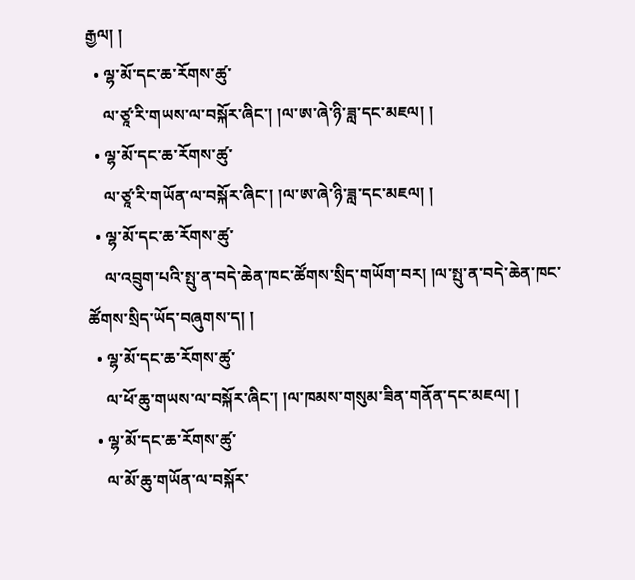རྒྱལ། །
  • ལྷ་མོ་དང་ཆ་རོགས་ཚུ་
    ལ་ཙཱ་རི་གཡས་ལ་བསྐོར་ཞིང་། །ལ་ཨ་ཞེ་ཉི་ཟླ་དང་མཇལ། །
  • ལྷ་མོ་དང་ཆ་རོགས་ཚུ་
    ལ་ཙཱ་རི་གཡོན་ལ་བསྐོར་ཞིང་། །ལ་ཨ་ཞེ་ཉི་ཟླ་དང་མཇལ། །
  • ལྷ་མོ་དང་ཆ་རོགས་ཚུ་
    ལ་འབྲུག་པའི་སྤུ་ན་བདེ་ཆེན་ཁང་ཚོགས་སྲིད་གཡོག་བར། །ལ་སྤུ་ན་བདེ་ཆེན་ཁང་ཚོགས་སྲིད་ཡོད་བཞུགས་ད། །
  • ལྷ་མོ་དང་ཆ་རོགས་ཚུ་
    ལ་ཕོ་ཆུ་གཡས་ལ་བསྐོར་ཞིང་། །ལ་ཁམས་གསུམ་ཟིན་གནོན་དང་མཇལ། །
  • ལྷ་མོ་དང་ཆ་རོགས་ཚུ་
    ལ་མོ་ཆུ་གཡོན་ལ་བསྐོར་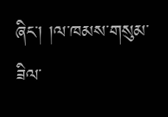ཞིང་། །ལ་ཁམས་གསུམ་ཟིལ་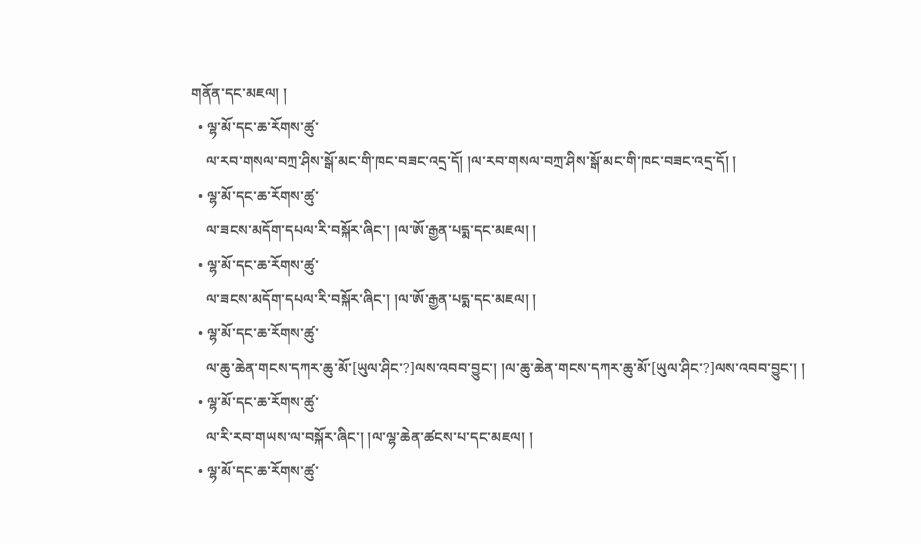གནོན་དང་མཇལ། །
  • ལྷ་མོ་དང་ཆ་རོགས་ཚུ་
    ལ་རབ་གསལ་བཀྲ་ཤིས་སྒོ་མང་གི་ཁང་བཟང་འདྲ་དོ། །ལ་རབ་གསལ་བཀྲ་ཤིས་སྒོ་མང་གི་ཁང་བཟང་འདྲ་དོ། །
  • ལྷ་མོ་དང་ཆ་རོགས་ཚུ་
    ལ་ཟངས་མདོག་དཔལ་རི་བསྐོར་ཞིང་། །ལ་ཨོ་རྒྱན་པདྨ་དང་མཇལ། །
  • ལྷ་མོ་དང་ཆ་རོགས་ཚུ་
    ལ་ཟངས་མདོག་དཔལ་རི་བསྐོར་ཞིང་། །ལ་ཨོ་རྒྱན་པདྨ་དང་མཇལ། །
  • ལྷ་མོ་དང་ཆ་རོགས་ཚུ་
    ལ་ཆུ་ཆེན་གངས་དཀར་ཆུ་མོ་[ཡུལ་ཤིང་?]ལས་འབབ་བྱུང་། །ལ་ཆུ་ཆེན་གངས་དཀར་ཆུ་མོ་[ཡུལ་ཤིང་?]ལས་འབབ་བྱུང་། །
  • ལྷ་མོ་དང་ཆ་རོགས་ཚུ་
    ལ་རི་རབ་གཡས་ལ་བསྐོར་ཞིང་། །ལ་ལྷ་ཆེན་ཚངས་པ་དང་མཇལ། །
  • ལྷ་མོ་དང་ཆ་རོགས་ཚུ་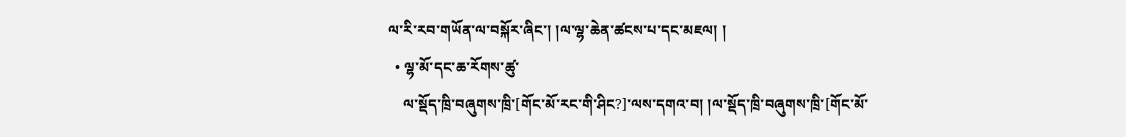ལ་རི་རབ་གཡོན་ལ་བསྐོར་ཞིང་། །ལ་ལྷ་ཆེན་ཚངས་པ་དང་མཇལ། །
  • ལྷ་མོ་དང་ཆ་རོགས་ཚུ་
    ལ་སྡོད་ཁྲི་བཞུགས་ཁྲི་[གོང་མོ་རང་གི་ཤིང?]་ལས་དགའ་བ། །ལ་སྡོད་ཁྲི་བཞུགས་ཁྲི་[གོང་མོ་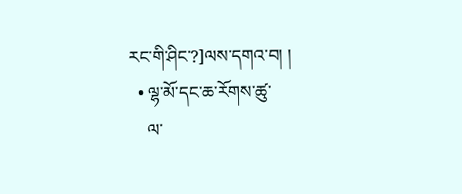རང་གི་ཤིང་?]ལས་དགའ་བ། །
  • ལྷ་མོ་དང་ཆ་རོགས་ཚུ་
    ལ་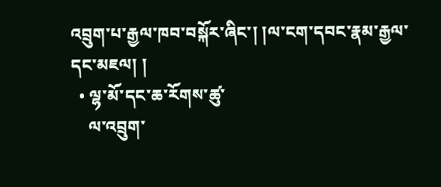འབྲུག་པ་རྒྱལ་ཁབ་བསྐོར་ཞིང་། །ལ་ངག་དབང་རྣམ་རྒྱལ་དང་མཇལ། །
  • ལྷ་མོ་དང་ཆ་རོགས་ཚུ་
    ལ་འབྲུག་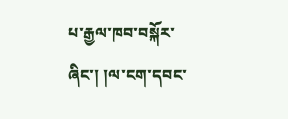པ་རྒྱལ་ཁབ་བསྐོར་ཞིང་། །ལ་ངག་དབང་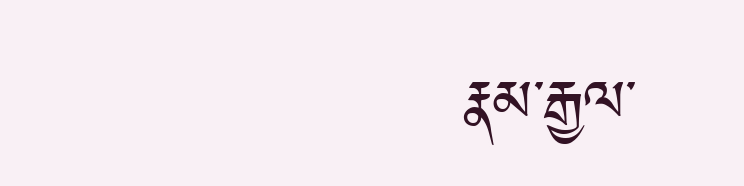རྣམ་རྒྱལ་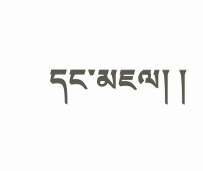དང་མཇལ། །